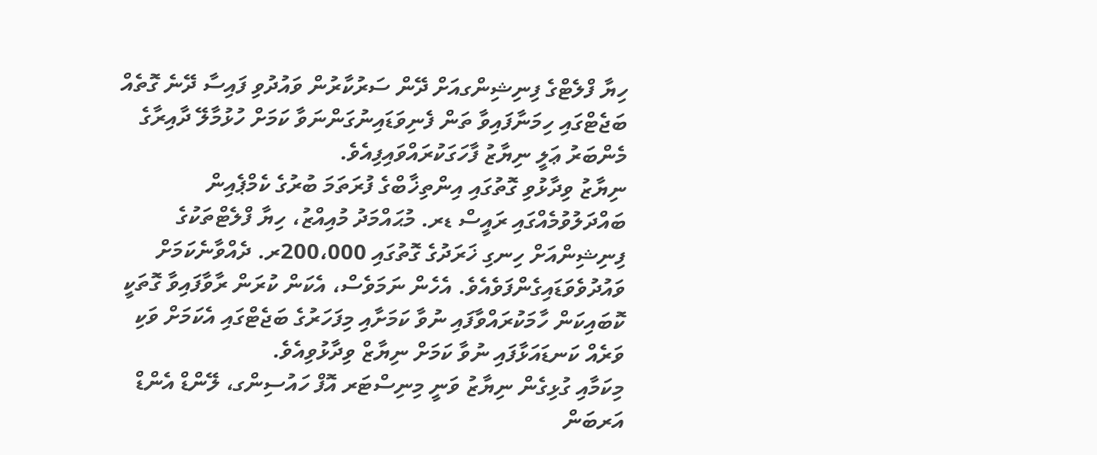ހިޔާ ފްލެޓްގެ ފިނިޝިންގއަށް ދޭން ސަރުކާރުން ވައުދުވި ފައިސާ ދޭނެ ގޮތެއް ބަޖެޓްގައި ހިމަނާފައިވާ ތަން ފެނިވަޑައިނުގަންނަވާ ކަމަށް ހުޅުމާލޭ ދާއިރާގެ މެންބަރު ޢަލީ ނިޔާޒު ފާހަގަކުރައްވައިފިއެވެ.
ނިޔާޒު ވިދާޅުވި ގޮތުގައި އިންތިޚާބްގެ ފުރަތަމަ ބުރުގެ ކެމްޕެއިން ބައްދަލުވުމެއްގައި ރައީސް ޑރ. މުޙައްމަދު މުއިއްޒު، ހިޔާ ފްލެޓްތަކުގެ ފިނިޝިންއަށް ހިނގި ޚަރަދުގެ ގޮތުގައި 200،000ރ. ދެއްވާނެކަމަށް ވައުދުވެވަޑައިގެންފަވެއެވެ. އެހެން ނަމަވެސް، އެކަން ކުރަން ރާވާފައިވާ ގޮތަކީ ކޮބައިކަން ހާމަކުރައްވާފައި ނުވާ ކަމަށާއި މިފަހަރުގެ ބަޖެޓްގައި އެކަމަށް ވަކި ވަރެއް ކަނޑައަޅާފައި ނުވާ ކަމަށް ނިޔާޒް ވިދާޅުވިއެވެ.
މިކަމާއި ގުޅިގެން ނިޔާޒު ވަނީ މިނިސްޓަރ އޮފް ހައުސިންގ، ލޭންޑް އެންޑް އަރބަން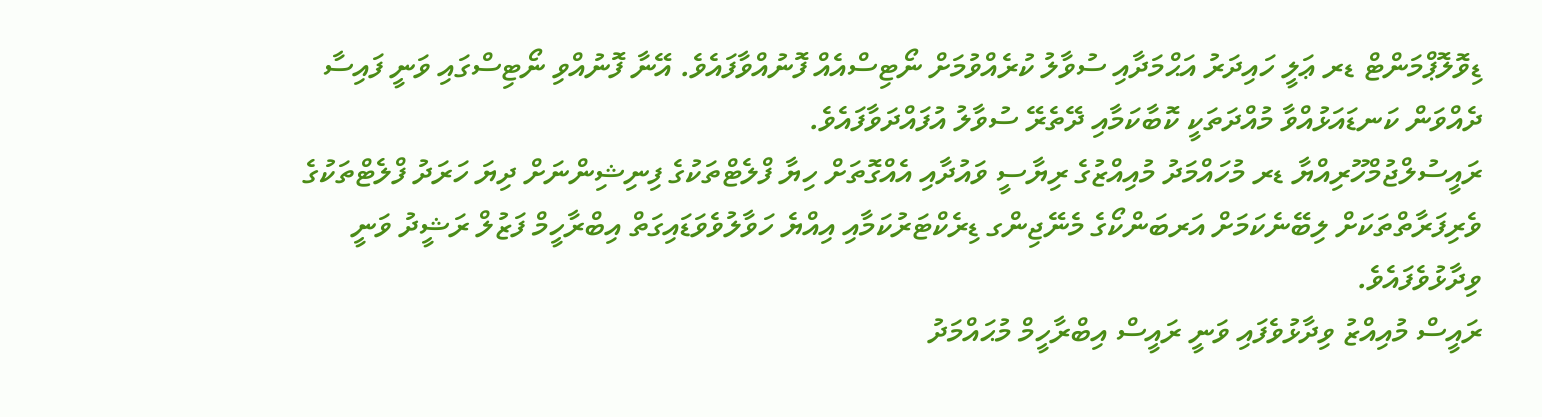ޑިވޮލޮޕްމަންޓް ޑރ ޢަލީ ހައިދަރު އަޙްމަދާއި ސުވާލު ކުރެއްވުމަށް ނޯޓިސްއެއް ފޮނުއްވާފައެވެ. އޭނާ ފޮނުއްވި ނޯޓިސްގައި ވަނީ ފައިސާ ދެއްވަން ކަނޑައަޅުއްވާ މުއްދަތަކީ ކޮބާކަމާއި ދޭތެރޭ ސުވާލު އުފައްދަވާފައެވެ.
ރައީސުލްޖުމްހޫރިއްޔާ ޑރ މުހައްމަދު މުއިއްޒުގެ ރިޔާސީ ވައުދާއި އެއްގޮތަށް ހިޔާ ފްލެޓްތަކުގެ ފިނިޝިންނަށް ދިޔަ ހަރަދު ފްލެޓްތަކުގެ ވެރިފަރާތްތަކަށް ލިބޭނެކަމަށް އަރބަންކޯގެ މެނޭޖިންގ ޑިރެކްޓަރުކަމާއި އިއްޔެ ހަވާލުވެވަޑައިގަތް އިބްރާހީމް ފަޒުލް ރަޝީދު ވަނީ ވިދާޅުވެފައެވެ.
ރައީސް މުއިއްޒު ވިދާޅުވެފައި ވަނީ ރައީސް އިބްރާހީމް މުޙައްމަދު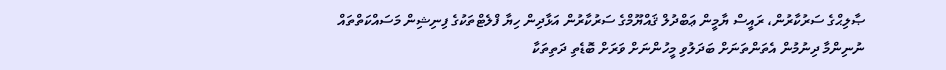ޞާލިޙްގެ ސަރުކާރުން، ރައީސް ޔާމީން ޢަބްދުލް ޤައްޔޫމްގެ ސަރުކާރުން އަޅާދިން ހިޔާ ފްލެޓްތަކުގެ ފިނިޝިން މަސައްކަތްތައް ނުނިންމާ ދިނުމުން އެތަންތަނަށް ބަދަލުވި މީހުންނަށް ވަރަށް ބޮޑެތި ދަތިތަކާ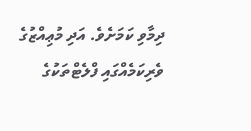ދިމާވި ކަމަށެވެ. އަދި މުޢިއްޒުގެ ވެރިކަމެއްގައި ފްލެޓްތަކުގެ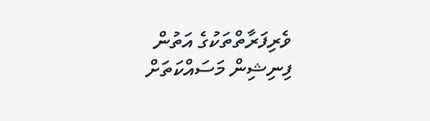ވެރިފަރާތްތަކުގެ އަތުން ފިނިޝިން މަސައްކަތަށް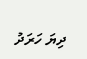ދިޔަ ހަރަދު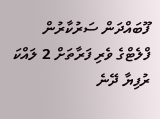ފޫބައްދަން ސަރުކާރުން ފްލެޓްގެ ވެރި ފަރާތަށް 2 ލައްކަ ރުފިޔާ ދޭނެ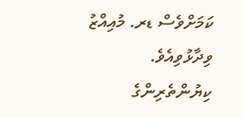ކަމަށްވެސް ޑރ. މުއިއްޒު ވިދާޅުވިއެވެ.
ކިޔުންތެރިންގެ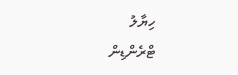ހިޔާލު
ޓްރެންޑިން